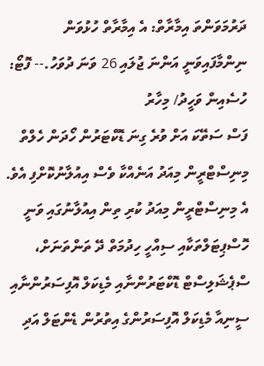ދަރުމަވަންތަ އިމާރާތް: އެ އިމާރާތް ހުޅުވަން ނިންމާފައިވަނީ އަންނަ ޖުލައި 26 ވަނަ ދުވަހު.-- ފޮޓޯ: ހުސެއިން ވަހީދު/ މިހާރު
ފަސް ސަތޭކަ އަށް ވުރެ ގިނަ ޑޮކްޓަރުން ހޯދަން ހެލްތް މިނިސްޓްރީން މިއަދު އަނެއްކާ ވެސް އިއުލާނުކޮށްފި އެވެ.
އެ މިނިސްޓްރީން މިއަދު ކުރި ތިން އިއުލާނުގައި ވަނީ ހޮސްޕިޓަލްތަކާއި ސިއްހީ ހިދުމަތް ދޭ ތަންތަނަށް، ސްޕެޝަލިސްޓް ޑޮކްޓަރުންނާއި މެޑިކަލް އޮފިސަރުންނާއި ސީނިއާ މެޑިކަލް އޮފިސަރުންގެ އިތުރުން ޑެންޓަލް އަދި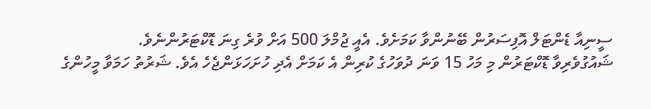ސީނިއާ ޑެންޓަލް އޮފިސަރުން ބޭނުންވާ ކަމަށެވެ. އެއީ ޖުމްލަ 500 އަށް ވުރެ ގިނަ ޑޮކްޓަރުންނެވެ.
ޝައުގުވެރިވާ ޑޮކްޓަރުން މި މަހު 15 ވަނަ ދުވަހުގެ ކުރިން އެ ކަމަށް އެދި ހުށަހަޅަންޖެހެ އެވެ. ޝަރުތު ހަމަވާ މީހުންގެ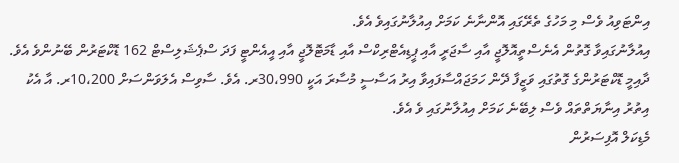އިންޓަވިއު ވެސް މި މަހުގެ ތެރޭގައި އޮންނާނެ ކަމަށް އިއުލާނުގައިވެ އެވެ.
އިއުލާނުގައިވާ ގޮތުން އެނެސްތީއޮލޮޖީ އާއި ސާޖަރީ އާއި ޕީޑިއެޓްރިކްސް އާއި ޑާމަޓޮލޮޖީ އާއި އީއެންޓީ ފަދަ ސްޕެޝަލިސްޓް 162 ޑޮކްޓަރުން ބޭނުންވެ އެވެ. ދާއިމީ ޑޮކްޓަރުންގެ ގޮތުގައި ވަޒީފާ ދޭން ހަމަޖައްސާފައިވާ އިރު އަސާސީ މުސާރަ އަކީ 30،990ރ. އެވެ. ސާވިސް އެލަވަންސަށް 10،200ރ. އާ އެކު އިތުރު އިނާޔަތްތައް ވެސް ލިބޭނެ ކަމަށް އިއުލާނުގައި ވެ އެވެ.
މެޑިކަލް އޮފިސަރުން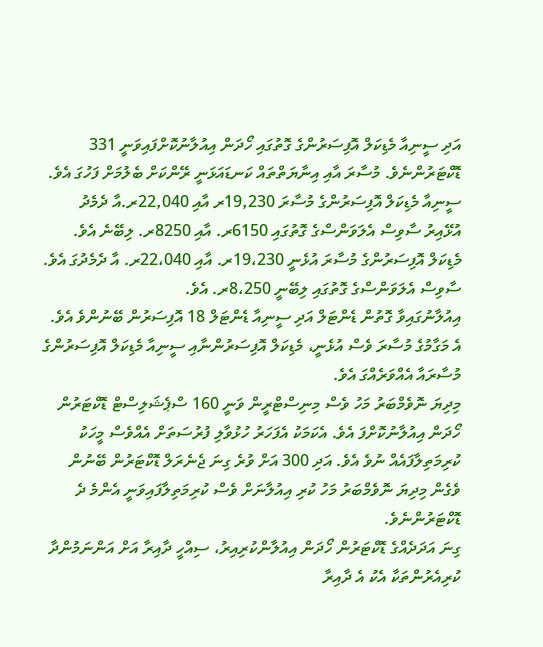އަދި ސީނިއާ މެޑިކަލް އޮފިސަރުންގެ ގޮތުގައި ހޯދަން އިއުލާނުކޮށްފައިވަނީ 331 ޑޮކްޓަރުންނެވެ. މުސާރަ އާއި އިނާޔަތްތައް ކަނޑައަޅަނީ ރޭންކަށް ބެލުމަށް ފަހުގަ އެވެ. ސީނިއާ މެޑިކަލް އޮފިސަރުންގެ މުސާރަ 19,230ރ އާއި 22,040ރ.އާ ދެމެދު އުޅޭއިރު ސާވިސް އެލަވަންސްގެ ގޮތުގައި 6150ރ. އާއި 8250ރ. ލިބޭނެ އެވެ. މެޑިކަލް އޮފިސަރުންގެ މުސާރަ އުޅެނީ 19،230ރ. އާއި 22،040ރ. އާ ދެމެދުގަ އެވެ. ސާވިސް އެލަވަންސްގެ ގޮތުގައި ލިބޭނީ 8،250ރ. އެވެ.
އިއުލާނުގައިވާ ގޮތުން ޑެންޓަލް އަދި ސީނިއާ ޑެންޓަލް 18 އޮފިސަރުން ބޭނުންވެ އެވެ. އެ މަގާމުގެ މުސާރަ ވެސް އުޅެނީ، މެޑިކަލް އޮފިސަރުންނާއި ސީނިއާ މެޑިކަލް އޮފިސަރުންގެ މުސާރައާ އެއްވަރެއްގަ އެވެ.
މިދިޔަ ނޮވެމްބަރު މަހު ވެސް މިނިސްޓްރީން ވަނީ 160 ސްޕެޝަލިސްޓް ޑޮކްޓަރުން ހޯދަން އިއުލާނުކޮށްފަ އެވެ. އެކަމަކު އެފަހަރު ހުޅުވާލި ފުރުސަތަށް އެއްވެސް މީހަކު ކުރިމަތިލާފައެއް ނުވެ އެވެ. އަދި 300 އަށް ވުރެ ގިނަ ޖެނެރަލް ޑޮކްޓަރުން ބޭނުން ވެގެން މިދިޔަ ނޮވެމްބަރު މަހު ކުރި އިއުލާނަށް ވެސް ކުރިމަތިލާފައިވަނީ އެންމެ ދެ ޑޮކްޓަރުންނެވެ.
ގިނަ އަދަދެއްގެ ޑޮކްޓަރުން ހޯދަން އިއުލާންކުރިއިރު، ސިއްހީ ދާއިރާ އަށް އަންނަމުންދާ ކުރިއެރުންތަކާ އެކު އެ ދާއިރާ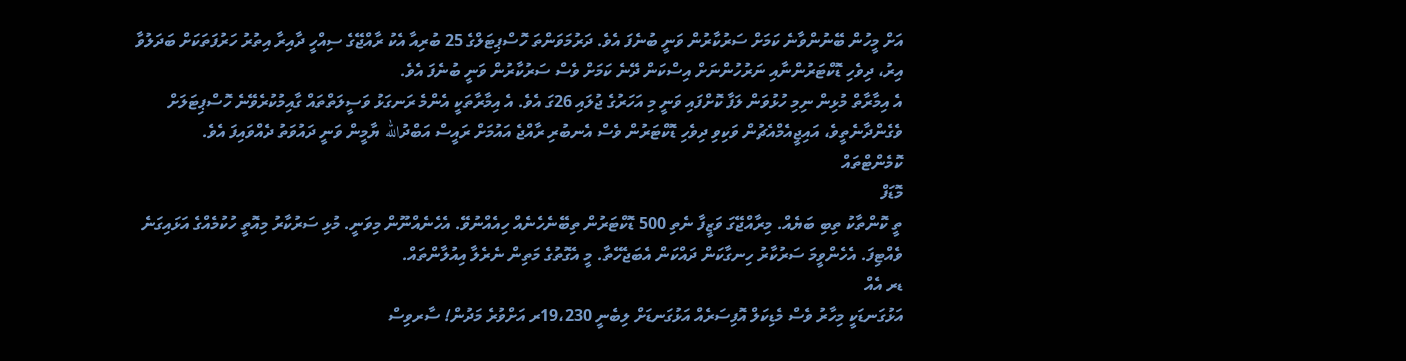އަށް މީހުން ބޭނުންވާނެ ކަމަށް ސަރުކާރުން ވަނީ ބުނެފަ އެވެ. ދަރުމަވަންތަ ހޮސްޕިޓަލްގެ 25 ބުރިއާ އެކު ރާއްޖޭގެ ސިއްހީ ދާއިރާ އިތުރު ހަރުފަތަކަށް ބަދަލުވާ އިރު، ދިވެހި ޑޮކްޓަރުންނާއި ނަރުހުންނަށް އިސްކަން ދޭނެ ކަމަށް ވެސް ސަރުކާރުން ވަނީ ބުނެފަ އެވެ.
އެ އިމާރާތް މުޅިން ނިމި ހުޅުވަން ލަފާ ކޮށްފައި ވަނީ މި އަހަރުގެ ޖުލައި 26ގަ އެވެ. އެ އިމާރާތަކީ އެންމެ ރަނގަޅު ވަސީލަތްތައް ގާއިމުކުރެވޭނެ ހޮސްޕިޓަލަށް ވެގެންދާނެތީވެ، އައިޖީއެމްއެޗުން ވަކިވި ދިވެހި ޑޮކްޓަރުން ވެސް އެނބުރި ރާއްޖެ އައުމަށް ރައީސް އަބްދުالله ޔާމީން ވަނީ ދައުވަތު ދެއްވައިފަ އެވެ.
ކޮމެންޓްތައް
މޮޑަފް
ތީ ކޮންތާކު ތިބި ބަޔެއް. މިރާއްޖޭގަ ވަޒީފާ ނެތި 500 ޑޮކްޓަރުން ތިބޭނެހެނެއް ހިއެއްނުވޭ. އެހެނެއްނޫން މިވަނީ. މުޅި ސަރުކާރު މިއޮތީ ހުކުމެއްގެ އަޅައިގަނެ ވެއްޓިފަ. އެހެންވީމަ ސަރުކާރު ހިނގާކަން ދައްކަން އެބަޖެހޭތާ. މީ އެގޮތުގެ މަތިން ނެރެލާ އިއުލާންތައް.
ޑރ އެއް
އަޅުގަނޑަކީ މިހާރު ވެސް މެޑިކަލް އޮފިސަރެއް އަޅުގަނޑަށް ލިބެނީ 19،230ރ އަށްވުރެ މަދުން! ސާރވިސް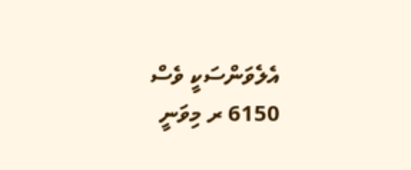އެލެވަންސަކީ ވެސް 6150 ރ މިވަނީ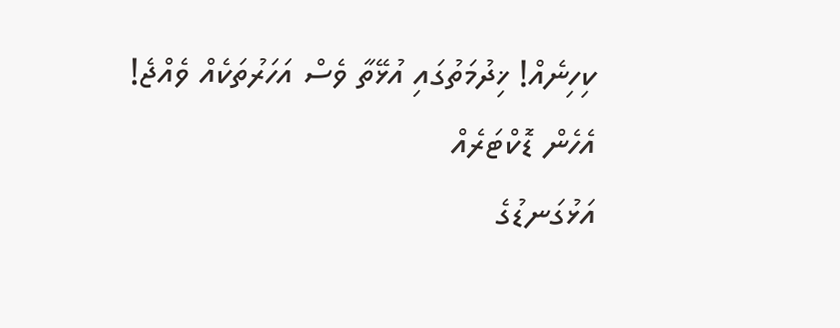ކިހިނެއް! ޚިދުމަތުގައި އުޅޭތާ ވެސް އަހަރުތަކެއް ވެއްޖެ!
އެހެން ޑޮކްޓަރެއް
އަޅުގަނޑުގެ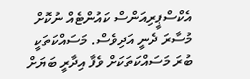އެކްސްޕީރިއަންސް ކައުންޓެއް ނުކޮށް މުސާރަ ދެނީ އަދިވެސް. މަސައްކަތަކީ ބުރަ މަސައްކަތަކަށް ވެފާ އިދާރީ ބަޔަށް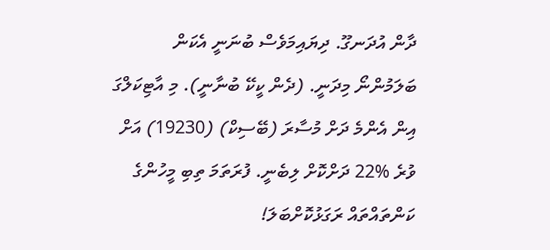ދާން އުދަނގޫ. ދިޔައިމަވެސް ބުނަނީ އެކަން ބަލަމުންނޯ މިދަނީ. (ދެން ކީކޭ ބުނާނީ). މި އާޓިކަލްގަ އިން އެންމެ ދަށް މުސާރަ (ބޭސިކް) (19230) އަށް ވުރެ %22 ދަށްކޮށް ލިބެނީ. ފުރަތަމަ ތިބި މީހުންގެ ކަންތައްތައް ރަގަޅުކޮށްބަލަ!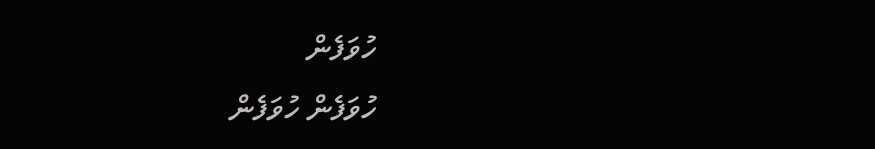ހުވަފެން
ހުވަފެން ހުވަފެން